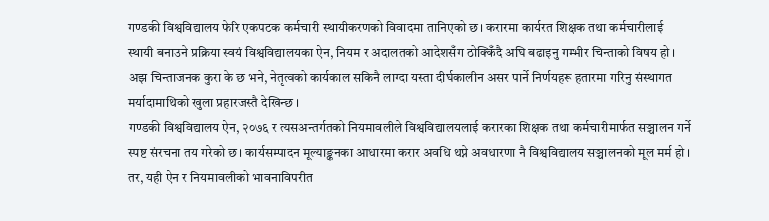गण्डकी विश्वविद्यालय फेरि एकपटक कर्मचारी स्थायीकरणको विवादमा तानिएको छ। करारमा कार्यरत शिक्षक तथा कर्मचारीलाई स्थायी बनाउने प्रक्रिया स्वयं विश्वविद्यालयका ऐन, नियम र अदालतको आदेशसँग ठोक्किँदै अघि बढाइनु गम्भीर चिन्ताको विषय हो । अझ चिन्ताजनक कुरा के छ भने, नेतृत्वको कार्यकाल सकिनै लाग्दा यस्ता दीर्घकालीन असर पार्ने निर्णयहरू हतारमा गरिनु संस्थागत मर्यादामाथिको खुला प्रहारजस्तै देखिन्छ ।
गण्डकी विश्वविद्यालय ऐन, २०७६ र त्यसअन्तर्गतको नियमावलीले विश्वविद्यालयलाई करारका शिक्षक तथा कर्मचारीमार्फत सञ्चालन गर्ने स्पष्ट संरचना तय गरेको छ। कार्यसम्पादन मूल्याङ्कनका आधारमा करार अवधि थप्ने अवधारणा नै विश्वविद्यालय सञ्चालनको मूल मर्म हो । तर, यही ऐन र नियमावलीको भावनाविपरीत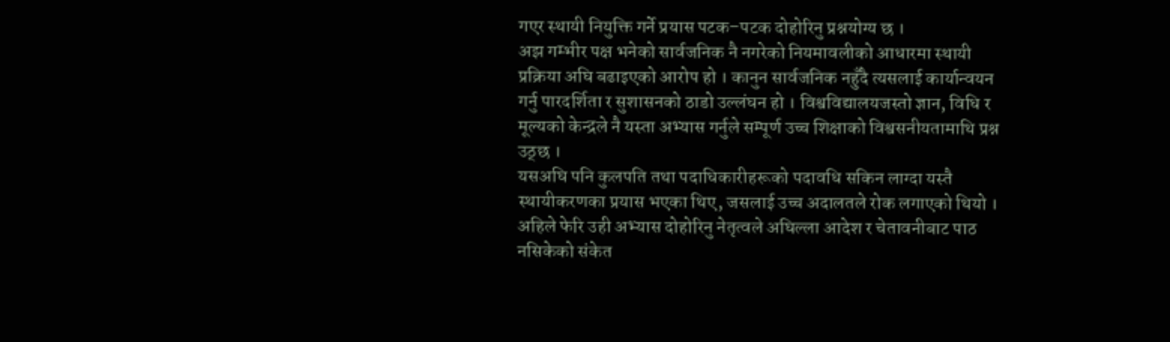गएर स्थायी नियुक्ति गर्ने प्रयास पटक–पटक दोहोरिनु प्रश्नयोग्य छ ।
अझ गम्भीर पक्ष भनेको सार्वजनिक नै नगरेको नियमावलीको आधारमा स्थायी प्रक्रिया अघि बढाइएको आरोप हो । कानुन सार्वजनिक नहुँदै त्यसलाई कार्यान्वयन गर्नु पारदर्शिता र सुशासनको ठाडो उल्लंघन हो । विश्वविद्यालयजस्तो ज्ञान, विधि र मूल्यको केन्द्रले नै यस्ता अभ्यास गर्नुले सम्पूर्ण उच्च शिक्षाको विश्वसनीयतामाथि प्रश्न उठ्छ ।
यसअघि पनि कुलपति तथा पदाधिकारीहरूको पदावधि सकिन लाग्दा यस्तै स्थायीकरणका प्रयास भएका थिए, जसलाई उच्च अदालतले रोक लगाएको थियो । अहिले फेरि उही अभ्यास दोहोरिनु नेतृत्वले अघिल्ला आदेश र चेतावनीबाट पाठ नसिकेको संकेत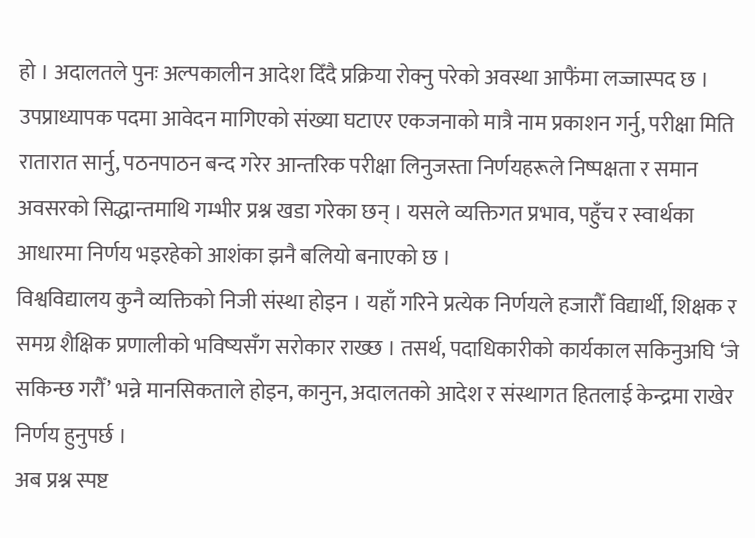हो । अदालतले पुनः अल्पकालीन आदेश दिँदै प्रक्रिया रोक्नु परेको अवस्था आफैंमा लज्जास्पद छ ।
उपप्राध्यापक पदमा आवेदन मागिएको संख्या घटाएर एकजनाको मात्रै नाम प्रकाशन गर्नु, परीक्षा मिति रातारात सार्नु, पठनपाठन बन्द गरेर आन्तरिक परीक्षा लिनुजस्ता निर्णयहरूले निष्पक्षता र समान अवसरको सिद्धान्तमाथि गम्भीर प्रश्न खडा गरेका छन् । यसले व्यक्तिगत प्रभाव, पहुँच र स्वार्थका आधारमा निर्णय भइरहेको आशंका झनै बलियो बनाएको छ ।
विश्वविद्यालय कुनै व्यक्तिको निजी संस्था होइन । यहाँ गरिने प्रत्येक निर्णयले हजारौँ विद्यार्थी, शिक्षक र समग्र शैक्षिक प्रणालीको भविष्यसँग सरोकार राख्छ । तसर्थ, पदाधिकारीको कार्यकाल सकिनुअघि ‘जे सकिन्छ गरौँ’ भन्ने मानसिकताले होइन, कानुन, अदालतको आदेश र संस्थागत हितलाई केन्द्रमा राखेर निर्णय हुनुपर्छ ।
अब प्रश्न स्पष्ट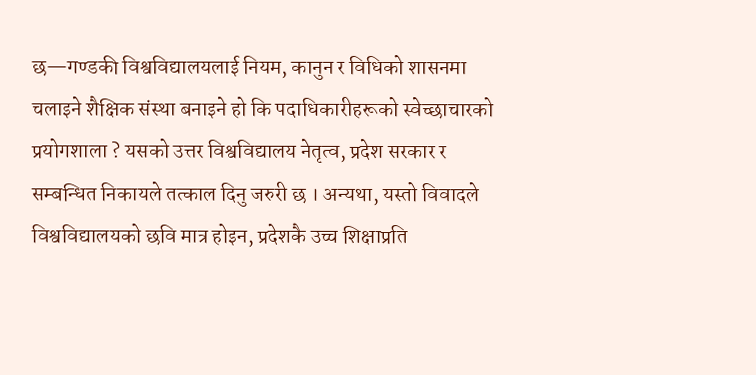छ—गण्डकी विश्वविद्यालयलाई नियम, कानुन र विधिको शासनमा चलाइने शैक्षिक संस्था बनाइने हो कि पदाधिकारीहरूको स्वेच्छाचारको प्रयोगशाला ? यसको उत्तर विश्वविद्यालय नेतृत्व, प्रदेश सरकार र सम्बन्धित निकायले तत्काल दिनु जरुरी छ । अन्यथा, यस्तो विवादले विश्वविद्यालयको छवि मात्र होइन, प्रदेशकै उच्च शिक्षाप्रति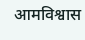आमविश्वास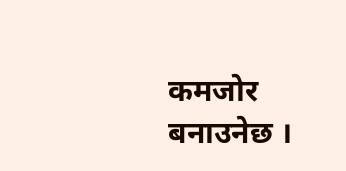कमजोर बनाउनेछ ।